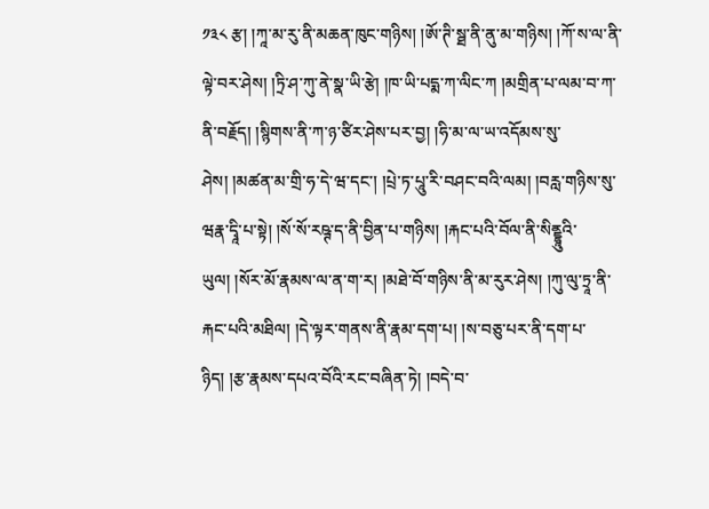༡༣༨ རྩ། །ཀཱ་མ་རུ་ནི་མཆན་ཁུང་གཉིས། །ཨོ་ཊི་སྠ་ནི་ནུ་མ་གཉིས། །ཀོ་ས་ལ་ནི་ལྟེ་བར་ཤེས། །ཏྲི་ཤ་ཀུ་ནེ་སྣ་ཡི་རྩེ། །ཁ་ཡི་པདྨ་ཀ་ལིང་ཀ །མགྲིན་པ་ལམ་བ་ཀ་ནི་བརྗོད། །སྙིགས་ནི་ཀ་ཉ་ཙིར་ཤེས་པར་བྱ། །ཧི་མ་ལ་ཡ་འདོམས་སུ་ཤེས། །མཚན་མ་གྲི་ཧ་དེ་ཝ་དང་། །པྲེ་ཏ་པཱུ་རི་བཤང་བའི་ལམ། །བརླ་གཉིས་སུ་ཝརྣ་དྭཱི་པ་སྟེ། །སོ་སོ་རཥྚ་ད་ནི་བྱིན་པ་གཉིས། །རྐང་པའི་བོལ་ནི་སིནྡྷཱུའི་ཡུལ། །སོར་མོ་རྣམས་ལ་ན་ག་ར། །མཐེ་བོ་གཉིས་ནི་མ་རུར་ཤེས། །ཀུ་ལུ་ཏྲཱ་ནི་རྐང་པའི་མཐིལ། །དེ་ལྟར་གནས་ནི་རྣམ་དག་པ། །ས་བཅུ་པར་ནི་དག་པ་ཉིད། །རྩ་རྣམས་དཔའ་བོའི་རང་བཞིན་ཏེ། །བདེ་བ་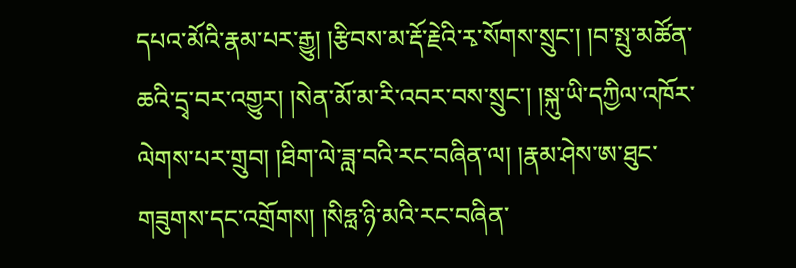དཔའ་མོའི་རྣམ་པར་རྒྱུ། །རྩིབས་མ་རྡོ་རྗེའི་རྭ་སོགས་སྲུང་། །བ་སྤུ་མཚོན་ཆའི་དྲྭ་བར་འགྱུར། །སེན་མོ་མ་རི་འབར་བས་སྲུང་། །སྐུ་ཡི་དཀྱིལ་འཁོར་ལེགས་པར་གྲུབ། །ཐིག་ལེ་ཟླ་བའི་རང་བཞིན་ལ། །རྣམ་ཤེས་ཨ་ཐུང་གཟུགས་དང་འགྲོགས། །སིཧླ་ཉི་མའི་རང་བཞིན་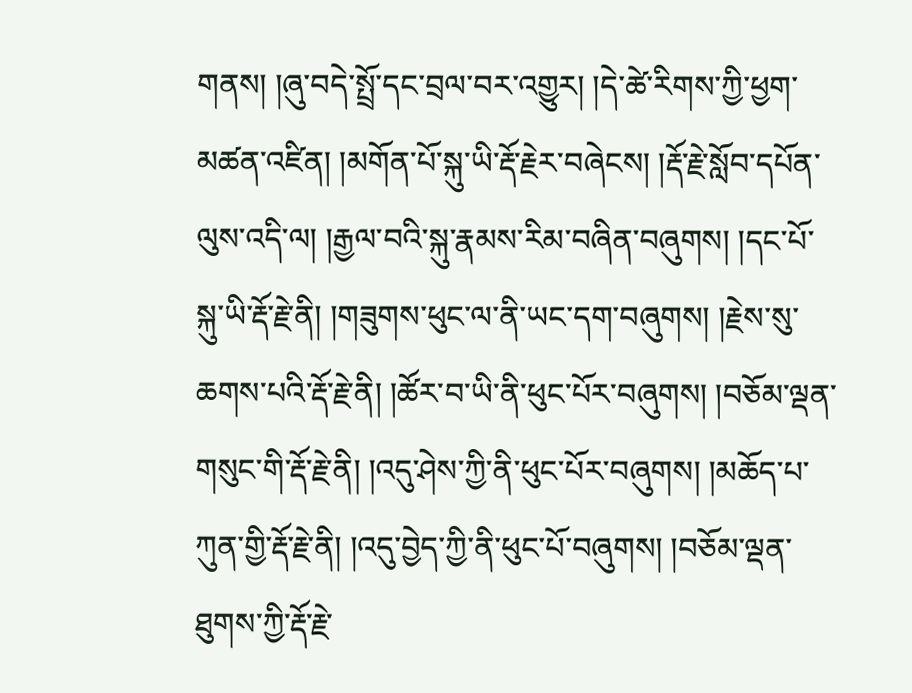གནས། །ཞུ་བདེ་སྤྲོ་དང་བྲལ་བར་འགྱུར། །དེ་ཚེ་རིགས་ཀྱི་ཕྱག་མཚན་འཛིན། །མགོན་པོ་སྐུ་ཡི་རྡོ་རྗེར་བཞེངས། །རྡོ་རྗེ་སློབ་དཔོན་ལུས་འདི་ལ། །རྒྱལ་བའི་སྐུ་རྣམས་རིམ་བཞིན་བཞུགས། །དང་པོ་སྐུ་ཡི་རྡོ་རྗེ་ནི། །གཟུགས་ཕུང་ལ་ནི་ཡང་དག་བཞུགས། །རྗེས་སུ་ཆགས་པའི་རྡོ་རྗེ་ནི། །ཚོར་བ་ཡི་ནི་ཕུང་པོར་བཞུགས། །བཅོམ་ལྡན་གསུང་གི་རྡོ་རྗེ་ནི། །འདུ་ཤེས་ཀྱི་ནི་ཕུང་པོར་བཞུགས། །མཆོད་པ་ཀུན་གྱི་རྡོ་རྗེ་ནི། །འདུ་བྱེད་ཀྱི་ནི་ཕུང་པོ་བཞུགས། །བཅོམ་ལྡན་ཐུགས་ཀྱི་རྡོ་རྗེ་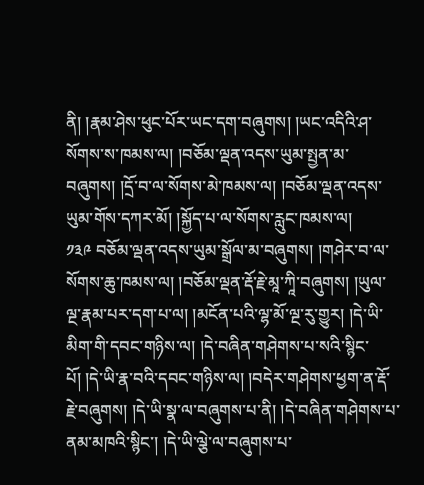ནི། །རྣམ་ཤེས་ཕུང་པོར་ཡང་དག་བཞུགས། །ཡང་འདིའི་ཤ་སོགས་ས་ཁམས་ལ། །བཅོམ་ལྡན་འདས་ཡུམ་སྤྱན་མ་བཞུགས། །དྲོ་བ་ལ་སོགས་མེ་ཁམས་ལ། །བཅོམ་ལྡན་འདས་ཡུམ་གོས་དཀར་མོ། །སྐྱོད་པ་ལ་སོགས་རླུང་ཁམས་ལ།
༡༣༩ བཅོམ་ལྡན་འདས་ཡུམ་སྒྲོལ་མ་བཞུགས། །གཤེར་བ་ལ་སོགས་ཆུ་ཁམས་ལ། །བཅོམ་ལྡན་རྡོ་རྗེ་མཱ་ཀཱི་བཞུགས། །ཡུལ་ལྔ་རྣམ་པར་དག་པ་ལ། །མངོན་པའི་ལྷ་མོ་ལྔ་རུ་གྱུར། །དེ་ཡི་མིག་གི་དབང་གཉིས་ལ། །དེ་བཞིན་གཤེགས་པ་སའི་སྙིང་པོ། །དེ་ཡི་རྣ་བའི་དབང་གཉིས་ལ། །བདེར་གཤེགས་ཕྱག་ན་རྡོ་རྗེ་བཞུགས། །དེ་ཡི་སྣ་ལ་བཞུགས་པ་ནི། །དེ་བཞིན་གཤེགས་པ་ནམ་མཁའི་སྙིང་། །དེ་ཡི་ལྕེ་ལ་བཞུགས་པ་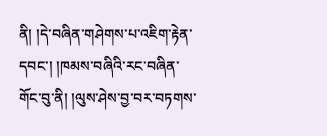ནི། །དེ་བཞིན་གཤེགས་པ་འཇིག་རྟེན་དབང་། །ཁམས་བཞིའི་རང་བཞིན་གོང་བུ་ནི། །ལུས་ཤེས་བྱ་བར་བཏགས་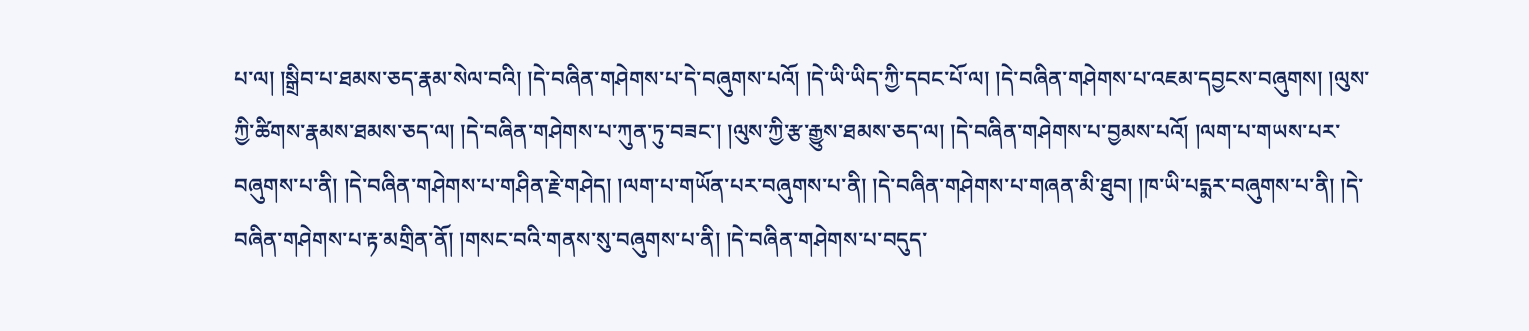པ་ལ། །སྒྲིབ་པ་ཐམས་ཅད་རྣམ་སེལ་བའི། །དེ་བཞིན་གཤེགས་པ་དེ་བཞུགས་པའོ། །དེ་ཡི་ཡིད་ཀྱི་དབང་པོ་ལ། །དེ་བཞིན་གཤེགས་པ་འཇམ་དབྱངས་བཞུགས། །ལུས་ཀྱི་ཚིགས་རྣམས་ཐམས་ཅད་ལ། །དེ་བཞིན་གཤེགས་པ་ཀུན་ཏུ་བཟང་། །ལུས་ཀྱི་རྩ་རྒྱུས་ཐམས་ཅད་ལ། །དེ་བཞིན་གཤེགས་པ་བྱམས་པའོ། །ལག་པ་གཡས་པར་བཞུགས་པ་ནི། །དེ་བཞིན་གཤེགས་པ་གཤིན་རྗེ་གཤེད། །ལག་པ་གཡོན་པར་བཞུགས་པ་ནི། །དེ་བཞིན་གཤེགས་པ་གཞན་མི་ཐུབ། །ཁ་ཡི་པདྨར་བཞུགས་པ་ནི། །དེ་བཞིན་གཤེགས་པ་རྟ་མགྲིན་ནོ། །གསང་བའི་གནས་སུ་བཞུགས་པ་ནི། །དེ་བཞིན་གཤེགས་པ་བདུད་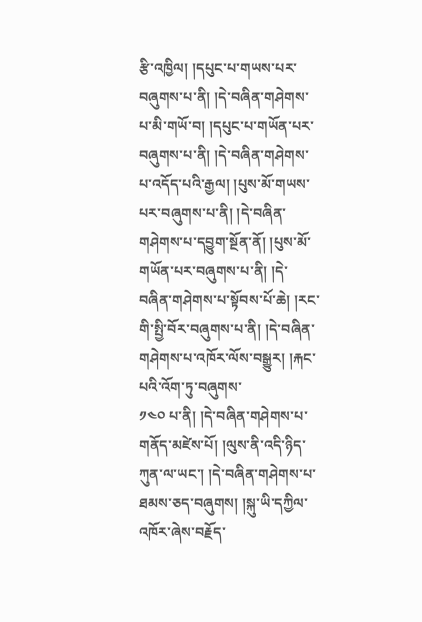རྩི་འཁྱིལ། །དཔུང་པ་གཡས་པར་བཞུགས་པ་ནི། །དེ་བཞིན་གཤེགས་པ་མི་གཡོ་བ། །དཔུང་པ་གཡོན་པར་བཞུགས་པ་ནི། །དེ་བཞིན་གཤེགས་པ་འདོད་པའི་རྒྱལ། །པུས་མོ་གཡས་པར་བཞུགས་པ་ནི། །དེ་བཞིན་གཤེགས་པ་དབྱུག་སྔོན་ནོ། །པུས་མོ་གཡོན་པར་བཞུགས་པ་ནི། །དེ་བཞིན་གཤེགས་པ་སྟོབས་པོ་ཆེ། །རང་གི་སྤྱི་བོར་བཞུགས་པ་ནི། །དེ་བཞིན་གཤེགས་པ་འཁོར་ལོས་བསྒྱུར། །རྐང་པའི་འོག་ཏུ་བཞུགས་
༡༤༠ པ་ནི། །དེ་བཞིན་གཤེགས་པ་གནོད་མཛེས་པོ། །ལུས་ནི་འདི་ཉིད་ཀུན་ལ་ཡང་། །དེ་བཞིན་གཤེགས་པ་ཐམས་ཅད་བཞུགས། །སྐུ་ཡི་དཀྱིལ་འཁོར་ཞེས་བརྗོད་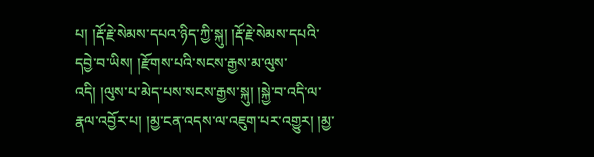པ། །རྡོ་རྗེ་སེམས་དཔའ་ཉིད་ཀྱི་སྐུ། །རྡོ་རྗེ་སེམས་དཔའི་དབྱེ་བ་ཡིས། །རྫོགས་པའི་སངས་རྒྱས་མ་ལུས་འདི། །ལུས་པ་མེད་པས་སངས་རྒྱས་སྐུ། །སྐྱེ་བ་འདི་ལ་རྣལ་འབྱོར་པ། །མྱ་ངན་འདས་ལ་འཇུག་པར་འགྱུར། །མྱ་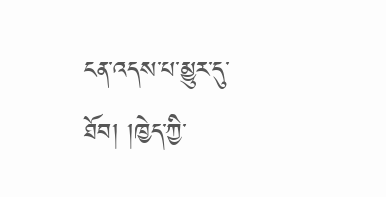ངན་འདས་པ་མྱུར་དུ་ཐོབ། །ཁྱེད་ཀྱི་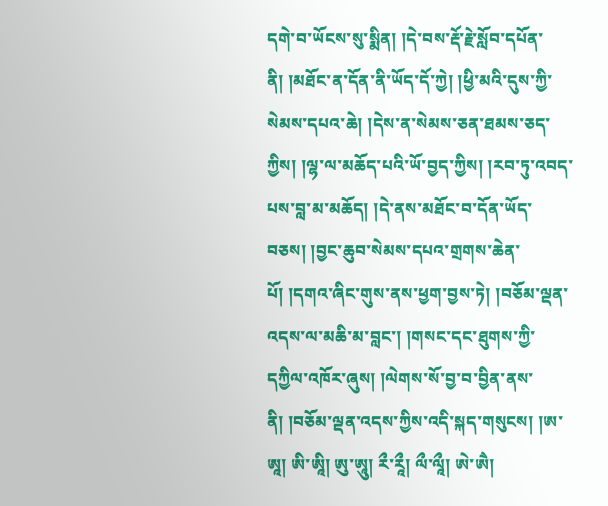དགེ་བ་ཡོངས་སུ་སྨིན། །དེ་བས་རྡོ་རྗེ་སློབ་དཔོན་ནི། །མཐོང་ན་དོན་ནི་ཡོད་དོ་ཀྱེ། །ཕྱི་མའི་དུས་ཀྱི་སེམས་དཔའ་ཆེ། །དེས་ན་སེམས་ཅན་ཐམས་ཅད་ཀྱིས། །ལྷ་ལ་མཆོད་པའི་ཡོ་བྱད་ཀྱིས། །རབ་ཏུ་འབད་པས་བླ་མ་མཆོད། །དེ་ནས་མཐོང་བ་དོན་ཡོད་བཅས། །བྱང་ཆུབ་སེམས་དཔའ་གྲགས་ཆེན་པོ། །དགའ་ཞིང་གུས་ནས་ཕྱག་བྱས་ཏེ། །བཅོམ་ལྡན་འདས་ལ་མཆི་མ་བླང་། །གསང་དང་ཐུགས་ཀྱི་དཀྱིལ་འཁོར་ཞུས། །ལེགས་སོ་བྱ་བ་བྱིན་ནས་ནི། །བཅོམ་ལྡན་འདས་ཀྱིས་འདི་སྐད་གསུངས། །ཨ་ཨཱ། ཨི་ཨཱི། ཨུ་ཨཱུ། རྀ་རཱྀ། ལྀ་ལཱྀ། ཨེ་ཨཻ།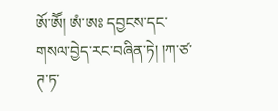ཨོ་ཨཽ། ཨཾ་ཨཿ དབྱངས་དང་གསལ་བྱེད་རང་བཞིན་ཏེ། །ཀ་ཙ་ཊ་ཏ་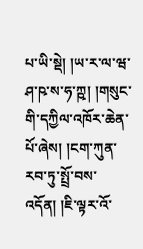པ་ཡི་སྡེ། །ཡ་ར་ལ་ཝ་ཤ་ཥ་ས་ཧ་ཀྵ། །གསུང་གི་དཀྱིལ་འཁོར་ཆེན་པོ་ཞེས། །ངག་ཀུན་རབ་ཏུ་སྤྲོ་བས་འདོན། །ཇི་ལྟར་འོ་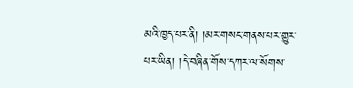མའི་ཁྱད་པར་ནི། །མར་གསང་གནས་པར་གྱུར་པར་ཡིན། །དེ་བཞིན་གོས་དཀར་ལ་སོགས་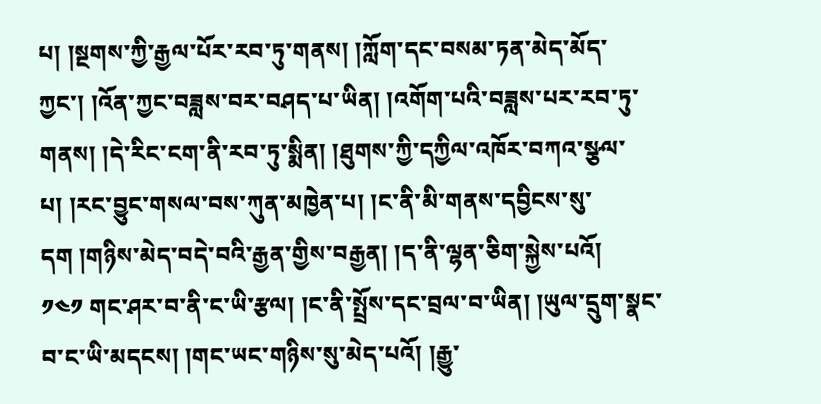པ། །སྔགས་ཀྱི་རྒྱལ་པོར་རབ་ཏུ་གནས། །ཀློག་དང་བསམ་ཏན་མེད་མོད་ཀྱང་། །འོན་ཀྱང་བཟླས་བར་བཤད་པ་ཡིན། །འགོག་པའི་བཟླས་པར་རབ་ཏུ་གནས། །དེ་རིང་ངག་ནི་རབ་ཏུ་སྨིན། །ཐུགས་ཀྱི་དཀྱིལ་འཁོར་བཀའ་སྩལ་པ། །རང་བྱུང་གསལ་བས་ཀུན་མཁྱེན་པ། །ང་ནི་མི་གནས་དབྱིངས་སུ་དག །གཉིས་མེད་བདེ་བའི་རྒྱན་གྱིས་བརྒྱན། །ད་ནི་ལྷན་ཅིག་སྐྱེས་པའོ།
༡༤༡ གང་ཤར་བ་ནི་ང་ཡི་རྩལ། །ང་ནི་སྤྲོས་དང་བྲལ་བ་ཡིན། །ཡུལ་དྲུག་སྣང་བ་ང་ཡི་མདངས། །གང་ཡང་གཉིས་སུ་མེད་པའོ། །རྒྱུ་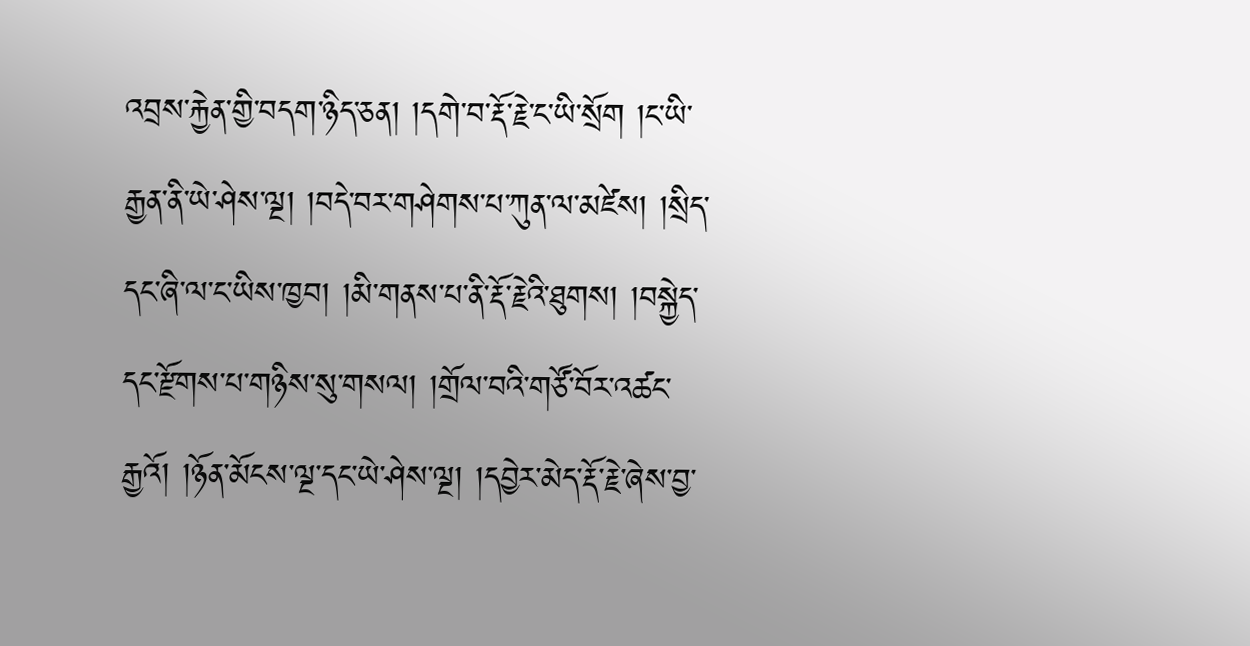འབྲས་རྐྱེན་གྱི་བདག་ཉིད་ཅན། །དགེ་བ་རྡོ་རྗེ་ང་ཡི་སྲོག །ང་ཡི་རྒྱན་ནི་ཡེ་ཤེས་ལྔ། །བདེ་བར་གཤེགས་པ་ཀུན་ལ་མཛེས། །སྲིད་དང་ཞི་ལ་ང་ཡིས་ཁྱབ། །མི་གནས་པ་ནི་རྡོ་རྗེའི་ཐུགས། །བསྐྱེད་དང་རྫོགས་པ་གཉིས་སུ་གསལ། །གྲོལ་བའི་གཙོ་བོར་འཚང་རྒྱའོ། །ཉོན་མོངས་ལྔ་དང་ཡེ་ཤེས་ལྔ། །དབྱེར་མེད་རྡོ་རྗེ་ཞེས་བྱ་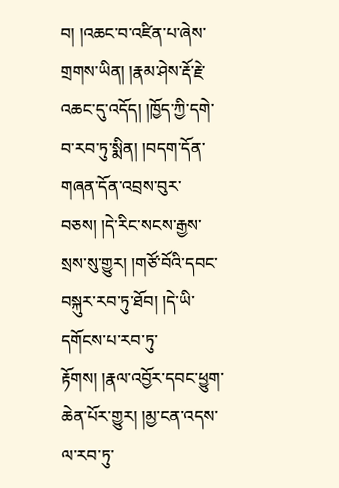བ། །འཆང་བ་འཛིན་པ་ཞེས་གྲགས་ཡིན། །རྣམ་ཤེས་རྡོ་རྗེ་འཆང་དུ་འདོད། །ཁྱོད་ཀྱི་དགེ་བ་རབ་ཏུ་སྨིན། །བདག་དོན་གཞན་དོན་འབྲས་བུར་བཅས། །དེ་རིང་སངས་རྒྱས་སྲས་སུ་གྱུར། །གཙོ་བོའི་དབང་བསྐུར་རབ་ཏུ་ཐོབ། །དེ་ཡི་དགོངས་པ་རབ་ཏུ་རྟོགས། །རྣལ་འབྱོར་དབང་ཕྱུག་ཆེན་པོར་གྱུར། །མྱ་ངན་འདས་ལ་རབ་ཏུ་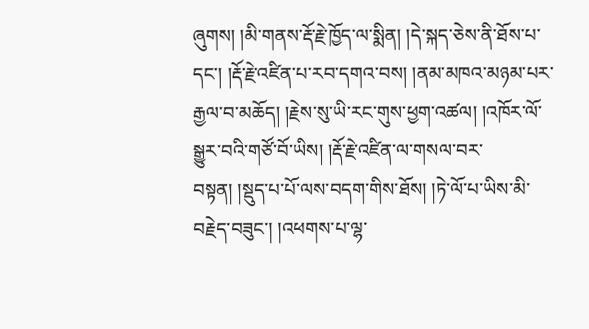ཞུགས། །མི་གནས་རྡོ་རྗེ་ཁྱོད་ལ་སྨིན། །དེ་སྐད་ཅེས་ནི་ཐོས་པ་དང་། །རྡོ་རྗེ་འཛིན་པ་རབ་དགའ་བས། །ནམ་མཁའ་མཉམ་པར་རྒྱལ་བ་མཆོད། །རྗེས་སུ་ཡི་རང་གུས་ཕྱག་འཚལ། །འཁོར་ལོ་སྒྱུར་བའི་གཙོ་བོ་ཡིས། །རྡོ་རྗེ་འཛིན་ལ་གསལ་བར་བསྟན། །སྡུད་པ་པོ་ལས་བདག་གིས་ཐོས། །ཏེ་ལོ་པ་ཡིས་མི་བརྗེད་བཟུང་། །འཕགས་པ་ལྷ་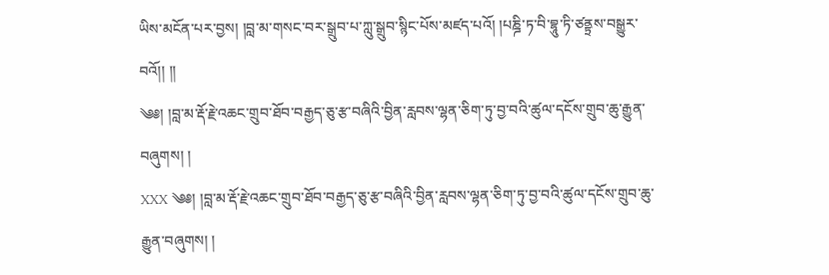ཡིས་མངོན་པར་བྱས། །བླ་མ་གསང་བར་སྒྲུབ་པ་ཀླུ་སྒྲུབ་སྙིང་པོས་མཛད་པའོ། །པཎྜི་ཏ་བི་བྷཱུ་ཏི་ཙནྟྲས་བསྒྱུར་བའོ།། །།
༄༅། །བླ་མ་རྡོ་རྗེ་འཆང་གྲུབ་ཐོབ་བརྒྱད་ཅུ་རྩ་བཞིའི་བྱིན་རླབས་ལྷན་ཅིག་ཏུ་བྱ་བའི་ཚུལ་དངོས་གྲུབ་ཆུ་རྒྱུན་བཞུགས། །
XXX ༄༅། །བླ་མ་རྡོ་རྗེ་འཆང་གྲུབ་ཐོབ་བརྒྱད་ཅུ་རྩ་བཞིའི་བྱིན་རླབས་ལྷན་ཅིག་ཏུ་བྱ་བའི་ཚུལ་དངོས་གྲུབ་ཆུ་རྒྱུན་བཞུགས། །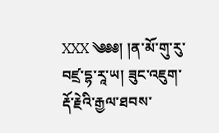XXX ༄༅༅། །ན་མོ་གུ་རུ་བཛྲ་དྷ་རཱ་ཡ། ཟུང་འཇུག་རྡོ་རྗེའི་རྒྱལ་ཐབས་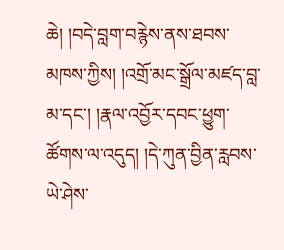ཆེ། །བདེ་བླག་བརྙེས་ནས་ཐབས་མཁས་ཀྱིས། །འགྲོ་མང་སྒྲོལ་མཛད་བླ་མ་དང་། །རྣལ་འབྱོར་དབང་ཕྱུག་ཚོགས་ལ་འདུད། །དེ་ཀུན་བྱིན་རླབས་ཡེ་ཤེས་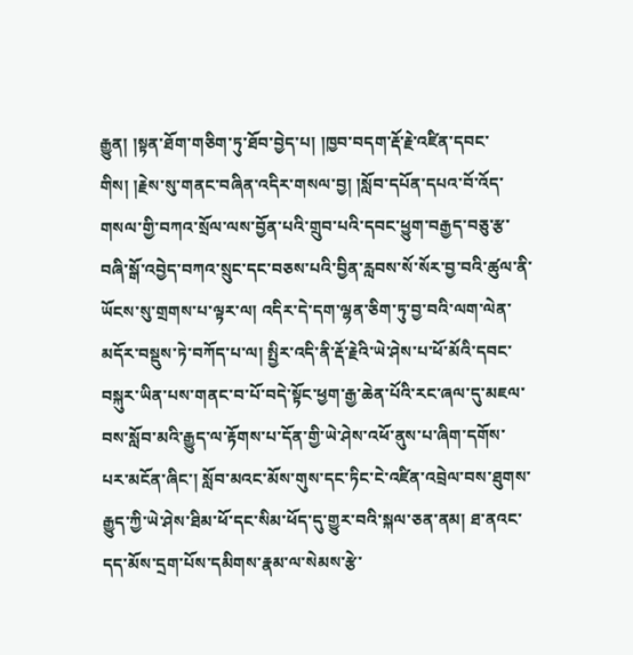རྒྱུན། །སྟན་ཐོག་གཅིག་ཏུ་ཐོབ་བྱེད་པ། །ཁྱབ་བདག་རྡོ་རྗེ་འཛིན་དབང་གིས། །རྗེས་སུ་གནང་བཞིན་འདིར་གསལ་བྱ། །སློབ་དཔོན་དཔའ་བོ་འོད་གསལ་གྱི་བཀའ་སྲོལ་ལས་བྱོན་པའི་གྲུབ་པའི་དབང་ཕྱུག་བརྒྱད་བཅུ་རྩ་བཞི་སྒོ་འབྱེད་བཀའ་སྲུང་དང་བཅས་པའི་བྱིན་རླབས་སོ་སོར་བྱ་བའི་ཚུལ་ནི་ཡོངས་སུ་གྲགས་པ་ལྟར་ལ། འདིར་དེ་དག་ལྷན་ཅིག་ཏུ་བྱ་བའི་ལག་ལེན་མདོར་བསྡུས་ཏེ་བཀོད་པ་ལ། སྤྱིར་འདི་ནི་རྡོ་རྗེའི་ཡེ་ཤེས་པ་ཕོ་མོའི་དབང་བསྐུར་ཡིན་པས་གནང་བ་པོ་བདེ་སྟོང་ཕྱག་རྒྱ་ཆེན་པོའི་རང་ཞལ་དུ་མཇལ་བས་སློབ་མའི་རྒྱུད་ལ་རྟོགས་པ་དོན་གྱི་ཡེ་ཤེས་འཕོ་ནུས་པ་ཞིག་དགོས་པར་མངོན་ཞིང་། སློབ་མའང་མོས་གུས་དང་ཏིང་ངེ་འཛིན་འབྲེལ་བས་ཐུགས་རྒྱུད་ཀྱི་ཡེ་ཤེས་ཐིམ་ཕོ་དང་སིམ་ཕོད་དུ་གྱུར་བའི་སྐལ་ཅན་ནམ། ཐ་ནའང་དད་མོས་དྲག་པོས་དམིགས་རྣམ་ལ་སེམས་རྩེ་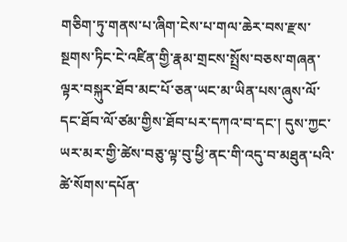གཅིག་ཏུ་གནས་པ་ཞིག་ངེས་པ་གལ་ཆེར་བས་རྫས་སྔགས་ཏིང་ངེ་འཛིན་གྱི་རྣམ་གྲངས་སྤྲོས་བཅས་གཞན་ལྟར་བསྐུར་ཐོབ་མང་པོ་ཅན་ཡང་མ་ཡིན་པས་ཞུས་ལོ་དང་ཐོབ་ལོ་ཙམ་གྱིས་ཐོབ་པར་དཀའ་བ་དང་། དུས་ཀྱང་ཡར་མར་གྱི་ཚེས་བཅུ་ལྟ་བུ་ཕྱི་ནང་གི་འདུ་བ་མཐུན་པའི་ཚེ་སོགས་དཔོན་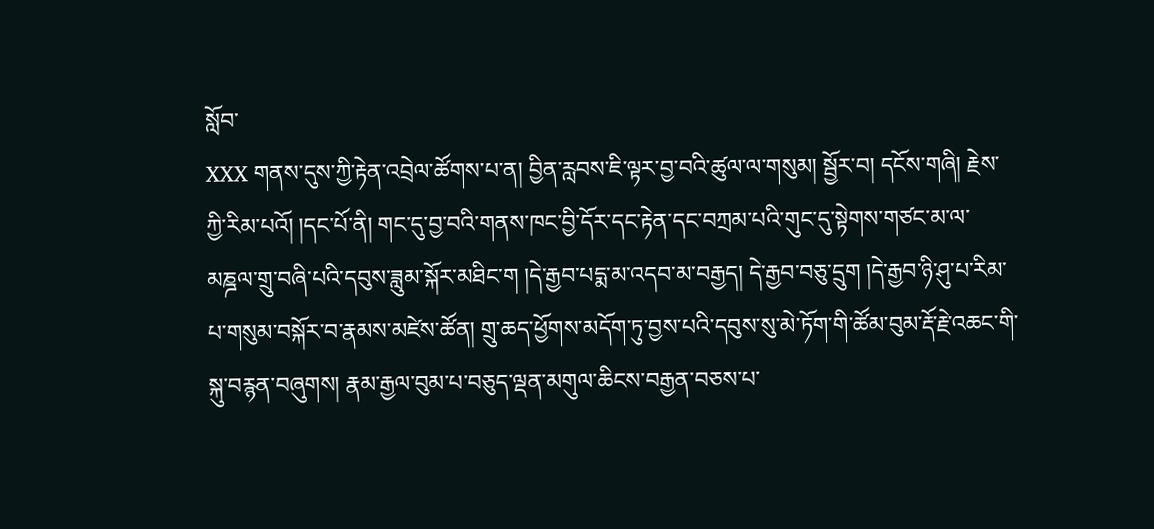སློབ་
XXX གནས་དུས་ཀྱི་རྟེན་འབྲེལ་ཚོགས་པ་ན། བྱིན་རླབས་ཇི་ལྟར་བྱ་བའི་ཚུལ་ལ་གསུམ། སྦྱོར་བ། དངོས་གཞི། རྗེས་ཀྱི་རིམ་པའོ། །དང་པོ་ནི། གང་དུ་བྱ་བའི་གནས་ཁང་བྱི་དོར་དང་རྟེན་དང་བཀྲམ་པའི་གུང་དུ་སྟེགས་གཙང་མ་ལ་མཎྜལ་གྲུ་བཞི་པའི་དབུས་ཟླུམ་སྐོར་མཐིང་ག །དེ་རྒྱབ་པདྨ་མ་འདབ་མ་བརྒྱད། དེ་རྒྱབ་བཅུ་དྲུག །དེ་རྒྱབ་ཉི་ཤུ་པ་རིམ་པ་གསུམ་བསྐོར་བ་རྣམས་མཛེས་ཚོན། གྲུ་ཆད་ཕྱོགས་མདོག་ཏུ་བྱས་པའི་དབུས་སུ་མེ་ཏོག་གི་ཚོམ་བུམ་རྡོ་རྗེ་འཆང་གི་སྐུ་བརྙན་བཞུགས། རྣམ་རྒྱལ་བུམ་པ་བཅུད་ལྡན་མགུལ་ཆིངས་བརྒྱན་བཅས་པ་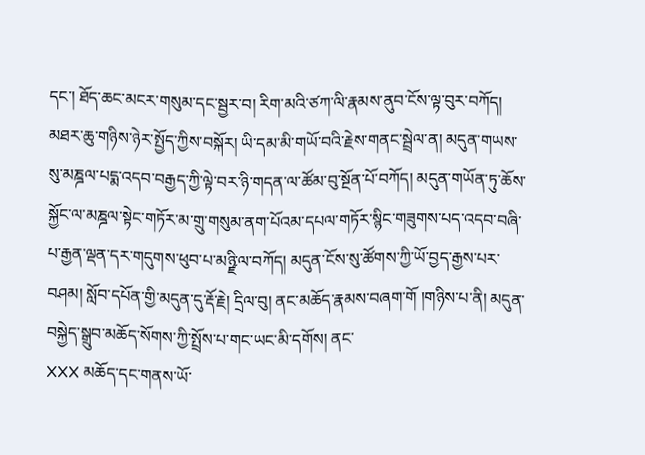དང་། ཐོད་ཆང་མངར་གསུམ་དང་སྦྱར་བ། རིག་མའི་ཙཀ་ལི་རྣམས་ནུབ་ངོས་ལྟ་བུར་བཀོད། མཐར་ཆུ་གཉིས་ཉེར་སྤྱོད་ཀྱིས་བསྐོར། ཡི་དམ་མི་གཡོ་བའི་རྗེས་གནང་སྦྲེལ་ན། མདུན་གཡས་སུ་མཎྜལ་པདྨ་འདབ་བརྒྱད་ཀྱི་ལྟེ་བར་ཉི་གདན་ལ་ཚོམ་བུ་སྔོན་པོ་བཀོད། མདུན་གཡོན་ཏུ་ཆོས་སྐྱོང་ལ་མཎྜལ་སྟེང་གཏོར་མ་གྲུ་གསུམ་ནག་པོའམ་དཔལ་གཏོར་སྙིང་གཟུགས་པད་འདབ་བཞི་པ་རྒྱན་ལྡན་དར་གདུགས་ཕུབ་པ་མཉྫི་ལ་བཀོད། མདུན་ངོས་སུ་ཚོགས་ཀྱི་ཡོ་བྱད་རྒྱས་པར་བཤམ། སློབ་དཔོན་གྱི་མདུན་དུ་རྡོ་རྗེ། དྲིལ་བུ། ནང་མཆོད་རྣམས་བཞག་གོ །གཉིས་པ་ནི། མདུན་བསྐྱེད་སྒྲུབ་མཆོད་སོགས་ཀྱི་སྤྲོས་པ་གང་ཡང་མི་དགོས། ནང་
XXX མཆོད་དང་གནས་ཡོ་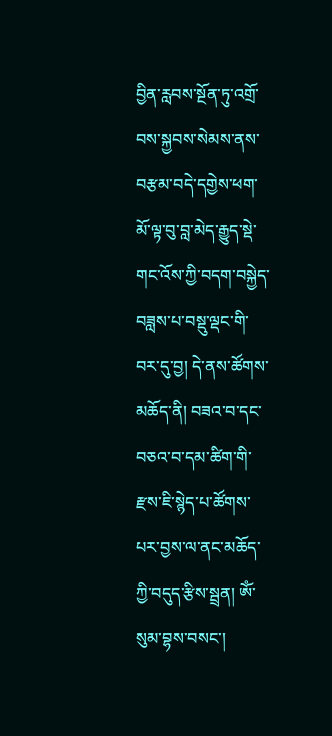བྱིན་རླབས་སྔོན་ཏུ་འགྲོ་བས་སྐྱབས་སེམས་ནས་བརྩམ་བདེ་དགྱེས་ཕག་མོ་ལྟ་བུ་བླ་མེད་རྒྱུད་སྡེ་གང་འོས་ཀྱི་བདག་བསྐྱེད་བཟླས་པ་བསྡུ་ལྡང་གི་བར་དུ་བྱ། དེ་ནས་ཚོགས་མཆོད་ནི། བཟའ་བ་དང་བཅའ་བ་དམ་ཚིག་གི་རྫས་ཇི་སྙེད་པ་ཚོགས་པར་བྱས་ལ་ནང་མཆོད་ཀྱི་བདུད་རྩིས་སྦྲན། ཨོཾ་སུམ་བྷས་བསང་།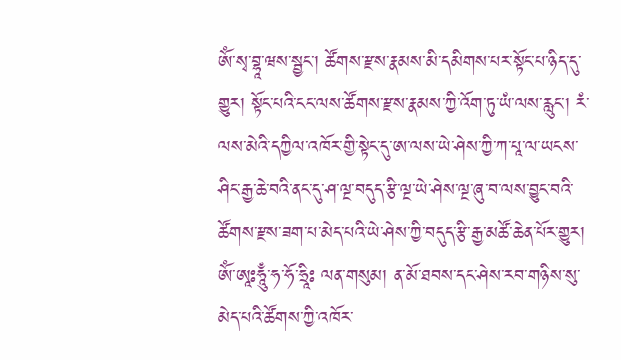ཨོཾ་སྭ་བྷཱ་ཝས་སྦྱང་། ཚོགས་རྫས་རྣམས་མི་དམིགས་པར་སྟོང་པ་ཉིད་དུ་གྱུར། སྟོང་པའི་ངང་ལས་ཚོགས་རྫས་རྣམས་ཀྱི་འོག་ཏུ་ཡཾ་ལས་རླུང་། རཾ་ལས་མེའི་དཀྱིལ་འཁོར་གྱི་སྟེང་དུ་ཨ་ལས་ཡེ་ཤེས་ཀྱི་ཀ་པཱ་ལ་ཡངས་ཤིང་རྒྱ་ཆེ་བའི་ནང་དུ་ཤ་ལྔ་བདུད་རྩི་ལྔ་ཡེ་ཤེས་ལྔ་ཞུ་བ་ལས་བྱུང་བའི་ཚོགས་རྫས་ཟག་པ་མེད་པའི་ཡེ་ཤེས་ཀྱི་བདུད་རྩི་རྒྱ་མཚོ་ཆེན་པོར་གྱུར། ཨོཾ་ཨཱཿཧཱུྃ་ཧ་ཧོ་ཧྲཱིཿ ལན་གསུམ། ན་མོ་ཐབས་དང་ཤེས་རབ་གཉིས་སུ་མེད་པའི་ཚོགས་ཀྱི་འཁོར་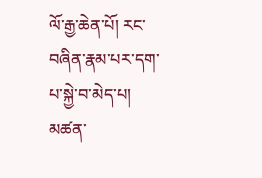ལོ་རྒྱ་ཆེན་པོ། རང་བཞིན་རྣམ་པར་དག་པ་སྐྱེ་བ་མེད་པ། མཚན་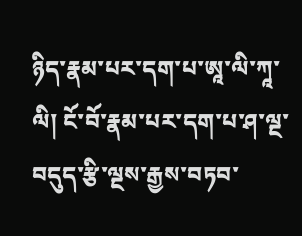ཉིད་རྣམ་པར་དག་པ་ཨཱ་ལི་ཀཱ་ལི། ངོ་བོ་རྣམ་པར་དག་པ་ཤ་ལྔ་བདུད་རྩི་ལྔས་རྒྱས་བཏབ་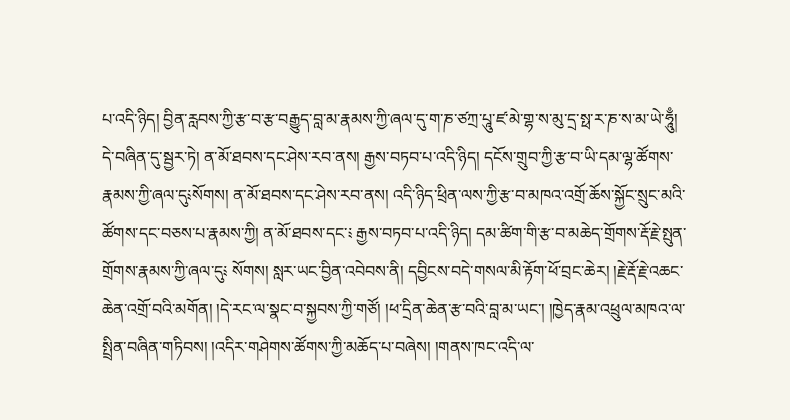པ་འདི་ཉིད། བྱིན་རླབས་ཀྱི་རྩ་བ་རྩ་བརྒྱུད་བླ་མ་རྣམས་ཀྱི་ཞལ་དུ་ག་ཎ་ཙཀྲ་པཱུ་ཛ་མེ་གྷ་ས་མུ་དྲ་སྥ་ར་ཎ་ས་མ་ཡེ་ཧཱུྃ། དེ་བཞིན་དུ་སྦྱར་ཏེ། ན་མོ་ཐབས་དང་ཤེས་རབ་ནས། རྒྱས་བཏབ་པ་འདི་ཉིད། དངོས་གྲུབ་ཀྱི་རྩ་བ་ཡི་དམ་ལྷ་ཚོགས་རྣམས་ཀྱི་ཞལ་དུ༴སོགས། ན་མོ་ཐབས་དང་ཤེས་རབ་ནས། འདི་ཉིད་ཕྲིན་ལས་ཀྱི་རྩ་བ་མཁའ་འགྲོ་ཆོས་སྐྱོང་སྲུང་མའི་ཚོགས་དང་བཅས་པ་རྣམས་ཀྱི། ན་མོ་ཐབས་དང་༴ རྒྱས་བཏབ་པ་འདི་ཉིད། དམ་ཚིག་གི་རྩ་བ་མཆེད་གྲོགས་རྡོ་རྗེ་སྤུན་གྲོགས་རྣམས་ཀྱི་ཞལ་དུ༴ སོགས། སླར་ཡང་བྱིན་འབེབས་ནི། དབྱིངས་བདེ་གསལ་མི་རྟོག་ཕོ་བྲང་ཆེར། །རྗེ་རྡོ་རྗེ་འཆང་ཆེན་འགྲོ་བའི་མགོན། །དེ་རང་ལ་སྣང་བ་སྐྱབས་ཀྱི་གཙོ། །ཕ་དྲིན་ཆེན་རྩ་བའི་བླ་མ་ཡང་། །ཁྱེད་རྣམ་འཕྲུལ་མཁའ་ལ་སྤྲིན་བཞིན་གཏིབས། །འདིར་གཤེགས་ཚོགས་ཀྱི་མཆོད་པ་བཞེས། །གནས་ཁང་འདི་ལ་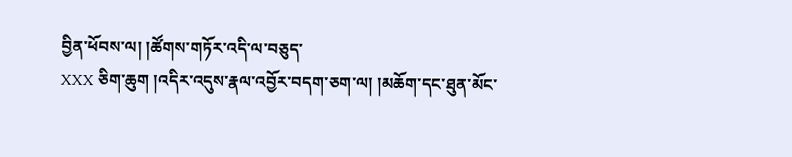བྱིན་ཕོབས་ལ། །ཚོགས་གཏོར་འདི་ལ་བཅུད་
XXX ཅིག་ཆུག །འདིར་འདུས་རྣལ་འབྱོར་བདག་ཅག་ལ། །མཆོག་དང་ཐུན་མོང་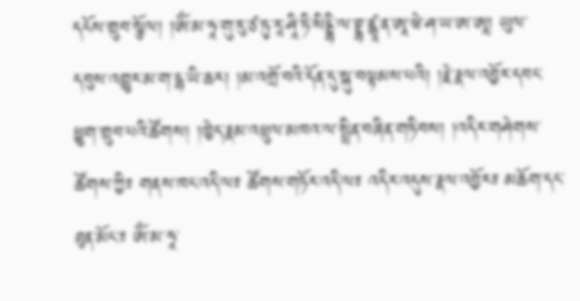དངོས་གྲུབ་སྩོལ། །ཨོཾ་མ་ཧཱ་གུ་རུ་ཙ་ཏུ་རཱ་ཤཱི་ཏི་སིདྡྷི་ལ་བྡྷ་ཛྙཱ་ན་ཨཱ་ཝེ་ཤ་ཡ་ཨ་ཨཱ། ཡུལ་དབུས་འགྱུར་མ་ག་དྷ་ཡི་ཆར། །མ་འགྲོ་བའི་དོན་དུ་སྐུ་བལྟམས་པའི། །རྗེ་རྣལ་འབྱོར་དབང་ཕྱུག་གྲུབ་པའི་ཚོགས། །ཁྱེད་རྣམ་འཕྲུལ་མཁའ་ལ་སྤྲིན་བཞིན་གཏིབས། །འདིར་གཤེགས་ཚོགས་ཀྱི༴ གནས་ཁང་འདི་ལ༴ ཚོགས་གཏོར་འདི་ལ༴ འདིར་འདུས་རྣལ་འབྱོར༴ མཆོག་དང་ཐུན་མོང་༴ ཨོཾ་མ་ཧཱ་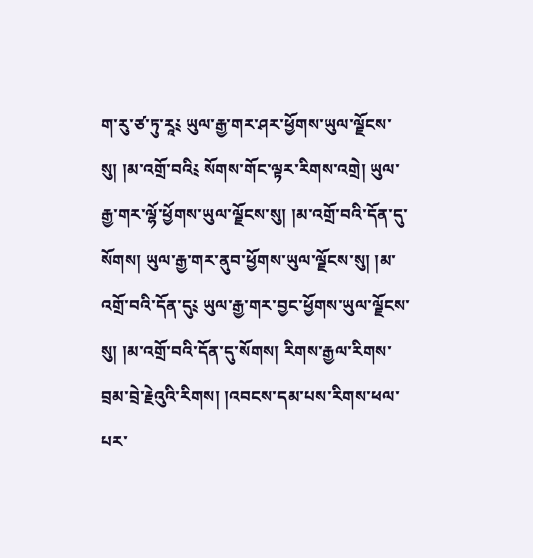ག་རུ་ཙ་ཏུ་རཱ༴ ཡུལ་རྒྱ་གར་ཤར་ཕྱོགས་ཡུལ་ལྗོངས་སུ། །མ་འགྲོ་བའི༴ སོགས་གོང་ལྟར་རིགས་འགྲེ། ཡུལ་རྒྱ་གར་ལྷོ་ཕྱོགས་ཡུལ་ལྗོངས་སུ། །མ་འགྲོ་བའི་དོན་དུ་སོགས། ཡུལ་རྒྱ་གར་ནུབ་ཕྱོགས་ཡུལ་ལྗོངས་སུ། །མ་འགྲོ་བའི་དོན་དུ༴ ཡུལ་རྒྱ་གར་བྱང་ཕྱོགས་ཡུལ་ལྗོངས་སུ། །མ་འགྲོ་བའི་དོན་དུ་སོགས། རིགས་རྒྱལ་རིགས་བྲམ་བྲེ་རྗེའུའི་རིགས། །འབངས་དམ་པས་རིགས་ཕལ་པར་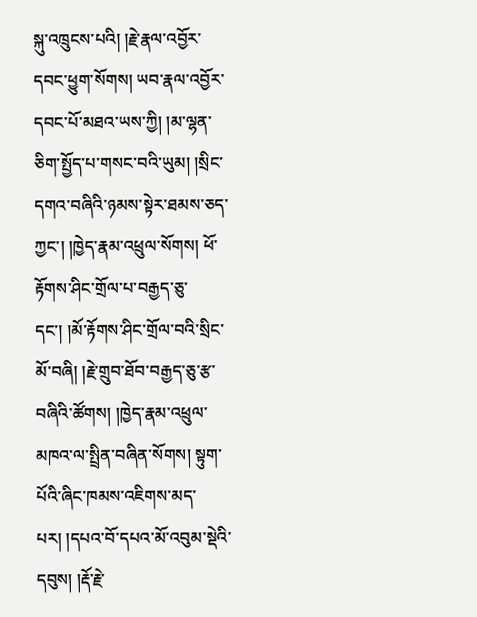སྐུ་འཁྲུངས་པའི། །རྗེ་རྣལ་འབྱོར་དབང་ཕྱུག་སོགས། ཡབ་རྣལ་འབྱོར་དབང་པོ་མཐའ་ཡས་ཀྱི། །མ་ལྷན་ཅིག་སྤྱོད་པ་གསང་བའི་ཡུམ། །སྲིང་དགའ་བཞིའི་ཉམས་སྟེར་ཐམས་ཅད་ཀྱང་། །ཁྱེད་རྣམ་འཕྲུལ་སོགས། ཕོ་རྟོགས་ཤིང་གྲོལ་པ་བརྒྱད་ཅུ་དང་། །མོ་རྟོགས་ཤིང་གྲོལ་བའི་སྲིང་མོ་བཞི། །རྗེ་གྲུབ་ཐོབ་བརྒྱད་ཅུ་རྩ་བཞིའི་ཚོགས། །ཁྱེད་རྣམ་འཕྲུལ་མཁའ་ལ་སྤྲིན་བཞིན་སོགས། སྟུག་པོའི་ཞིང་ཁམས་འཇིགས་མད་པར། །དཔའ་བོ་དཔའ་མོ་འབུམ་སྡེའི་དབུས། །རྡོ་རྗེ་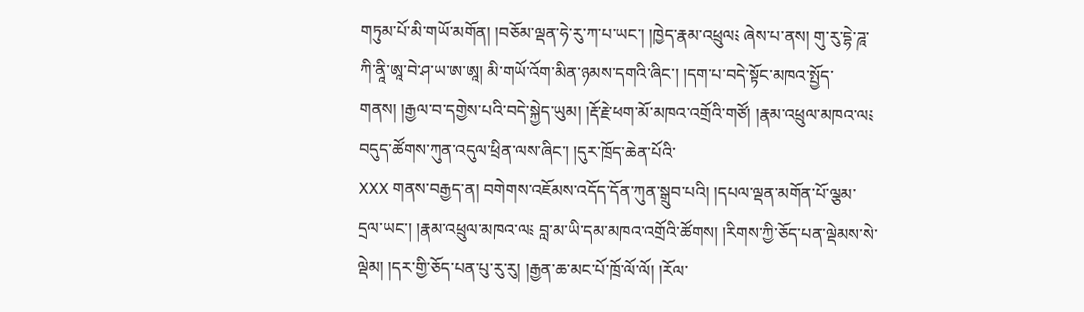གཏུམ་པོ་མི་གཡོ་མགོན། །བཅོམ་ལྡན་ཧེ་རུ་ཀ་པ་ཡང་། །ཁྱེད་རྣམ་འཕྲུལ༴ ཞེས་པ་ནས། གུ་རུ་དྷེ་ཌཱ་ཀི་ནཱི་ཨཱ་བེ་ཤ་ཡ་ཨ་ཨཱ། མི་གཡོ་འོག་མིན་ཉམས་དགའི་ཞིང་། །དག་པ་བདེ་སྟོང་མཁའ་སྤྱོད་གནས། །རྒྱལ་བ་དགྱེས་པའི་བདེ་སྐྱེད་ཡུམ། །རྡོ་རྗེ་ཕག་མོ་མཁའ་འགྲོའི་གཙོ། །རྣམ་འཕྲུལ་མཁའ་ལ༴ བདུད་ཚོགས་ཀུན་འདུལ་ཕྲིན་ལས་ཞིང་། །དུར་ཁྲོད་ཆེན་པོའི་
XXX གནས་བརྒྱད་ན། བགེགས་འཇོམས་འདོད་དོན་ཀུན་སྒྲུབ་པའི། །དཔལ་ལྡན་མགོན་པོ་ལྕམ་དྲལ་ཡང་། །རྣམ་འཕྲུལ་མཁའ་ལ༴ བླ་མ་ཡི་དམ་མཁའ་འགྲོའི་ཚོགས། །རིགས་ཀྱི་ཅོད་པན་ལྡེམས་སེ་ལྡེམ། །དར་གྱི་ཅོད་པན་པུ་རུ་རུ། །རྒྱན་ཆ་མང་པོ་ཁྲོ་ལོ་ལོ། །རོལ་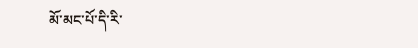མོ་མང་པོ་དི་རི་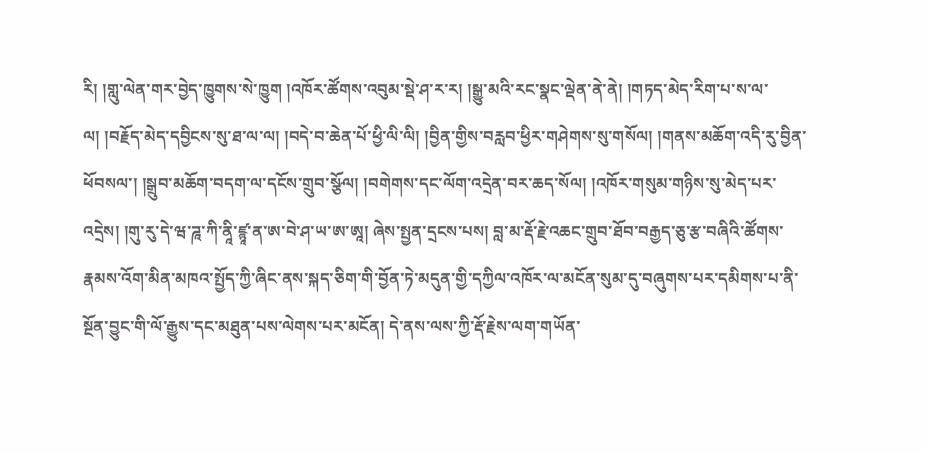རི། །གླུ་ལེན་གར་བྱེད་ཁྱུགས་སེ་ཁྱུག །འཁོར་ཚོགས་འབུམ་སྡེ་ཤ་ར་ར། །སྒྱུ་མའི་རང་སྣང་ལྡེན་ནེ་ནེ། །གཏད་མེད་རིག་པ་ས་ལ་ལ། །བརྗོད་མེད་དབྱིངས་སུ་ཐ་ལ་ལ། །བདེ་བ་ཆེན་པོ་ཕྱི་ལི་ལི། །བྱིན་གྱིས་བརླབ་ཕྱིར་གཤེགས་སུ་གསོལ། །གནས་མཆོག་འདི་རུ་བྱིན་ཕོབསལ་། །སྒྲུབ་མཆོག་བདག་ལ་དངོས་གྲུབ་སྩོལ། །བགེགས་དང་ལོག་འདྲེན་བར་ཆད་སོལ། །འཁོར་གསུམ་གཉིས་སུ་མེད་པར་འདྲེས། །གུ་རུ་དེ་ཝ་ཌཱ་ཀི་ནཱི་ཛྙཱ་ན་ཨ་བེ་ཤ་ཡ་ཨ་ཨཱ། ཞེས་སྤྱན་དྲངས་པས། བླ་མ་རྡོ་རྗེ་འཆང་གྲུབ་ཐོབ་བརྒྱད་ཅུ་རྩ་བཞིའི་ཚོགས་རྣམས་འོག་མིན་མཁའ་སྤྱོད་ཀྱི་ཞིང་ནས་སྐད་ཅིག་གི་བྱོན་ཏེ་མདུན་གྱི་དཀྱིལ་འཁོར་ལ་མངོན་སུམ་དུ་བཞུགས་པར་དམིགས་པ་ནི་སྔོན་བྱུང་གི་ལོ་རྒྱུས་དང་མཐུན་པས་ལེགས་པར་མངོན། དེ་ནས་ལས་ཀྱི་རྡོ་རྗེས་ལག་གཡོན་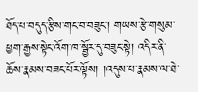ཐོད་པ་བདུད་རྩིས་གང་བ་བཟུང་། གཡས་རྩེ་གསུམ་ཕྱག་རྒྱས་སྟེང་འོག་ཁ་སྦྱོར་དུ་བཟུང་སྟེ། འདིར་ནི་ཆོས་རྣམས་བཟང་པོར་ལྟོས། །འདུས་པ་རྣམས་ལ་ཐེ་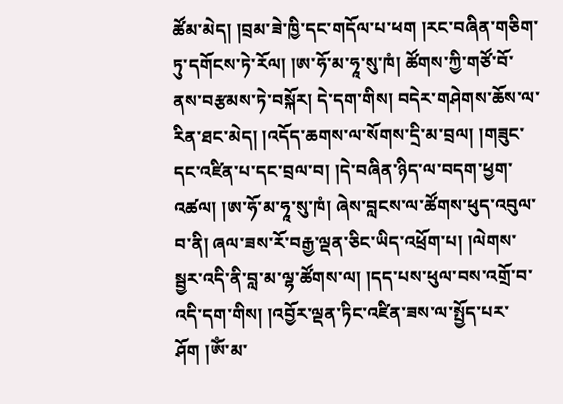ཚོམ་མེད། །བྲམ་ཟེ་ཁྱི་དང་གདོལ་པ་ཕག །རང་བཞིན་གཅིག་ཏུ་དགོངས་ཏེ་རོལ། །ཨ་ཧོ་མ་ཧཱ་སུ་ཁཾ། ཚོགས་ཀྱི་གཙོ་བོ་ནས་བརྩམས་ཏེ་བསྐོར། དེ་དག་གིས། བདེར་གཤེགས་ཆོས་ལ་རིན་ཐང་མེད། །འདོད་ཆགས་ལ་སོགས་དྲི་མ་བྲལ། །གཟུང་དང་འཛིན་པ་དང་བྲལ་བ། །དེ་བཞིན་ཉིད་ལ་བདག་ཕྱག་འཚལ། །ཨ་ཧོ་མ་ཧཱ་སུ་ཁཾ། ཞེས་བླངས་ལ་ཚོགས་ཕུད་འབུལ་བ་ནི། ཞལ་ཟས་རོ་བརྒྱ་ལྡན་ཅིང་ཡིད་འཕྲོག་པ། །ལེགས་སྦྱར་འདི་ནི་བླ་མ་ལྷ་ཚོགས་ལ། །དད་པས་ཕུལ་བས་འགྲོ་བ་འདི་དག་གིས། །འབྱོར་ལྡན་ཏིང་འཛིན་ཟས་ལ་སྤྱོད་པར་ཤོག །ཨོཾ་མ་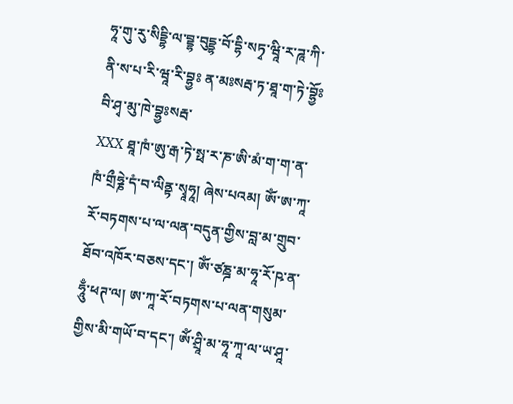ཧཱ་གུ་རུ་སིདྡྷི་ལ་བྡྷ་བུདྡྷ་བོ་དྷི་སཏྭ་ཝཱི་ར་ཌཱ་ཀི་ནི་ས་པ་རི་ཝཱ་རི་བྷྱཿ ན་མཿསརྦ་ཏ་ཐཱ་ག་ཏེ་བྷྱོཿབི་ཤྭ་མུ་ཁེ་བྷྱཿསརྦ་
XXX ཐཱ་ཁཾ་ཨུ་རྒ་ཏེ་སྥ་ར་ཎ་ཨི་མཾ་ག་ག་ན་ཁཾ་གྲྀཧྞེ་དཾ་བ་ལིནྟ་སྭཱཧཱ། ཞེས་པའམ། ཨོཾ་ཨ་ཀཱ་རོ་བཏགས་པ་ལ་ལན་བདུན་གྱིས་བླ་མ་གྲུབ་ཐོབ་འཁོར་བཅས་དང་། ཨོཾ་ཙཎྜ་མ་ཧཱ་རོ་ཥ་ན་ཧཱུྃ་ཕཊ་ལ། ཨ་ཀཱ་རོ་བཏགས་པ་ལན་གསུམ་གྱིས་མི་གཡོ་བ་དང་། ཨོཾ་ཤྲཱི་མ་ཧཱ་ཀཱ་ལ་ཡ་ཤཱ་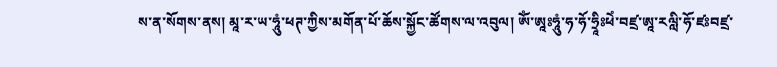ས་ན་སོགས་ནས། མཱ་ར་ཡ་ཧཱུཾ་ཕཊ་ཀྱིས་མགོན་པོ་ཆོས་སྐྱོང་ཚོགས་ལ་འབུལ། ཨོཾ་ཨཱཿཧཱུཾ་ཧ་ཧོ་ཧྲཱིཿཕེཾ་བཛྲ་ཨཱ་རལླི་ཧོ་ཛཿབཛྲ་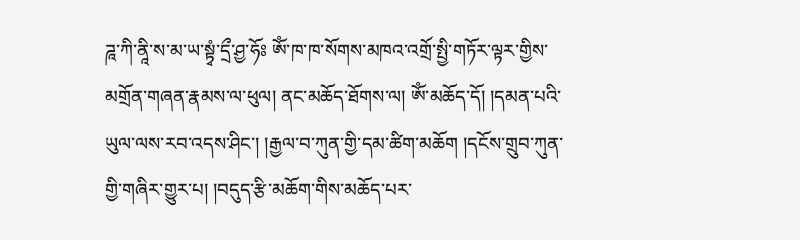ཌཱ་ཀི་ནཱི་ས་མ་ཡ་སྟྭཾ་དྲྀ་ཤྱ་ཧོཿ ཨོཾ་ཁ་ཁ་སོགས་མཁའ་འགྲོ་སྤྱི་གཏོར་ལྟར་གྱིས་མགྲོན་གཞན་རྣམས་ལ་ཕུལ། ནང་མཆོད་ཐོགས་ལ། ཨོཾ་མཆོད་དོ། །དམན་པའི་ཡུལ་ལས་རབ་འདས་ཤིང་། །རྒྱལ་བ་ཀུན་གྱི་དམ་ཚིག་མཆོག །དངོས་གྲུབ་ཀུན་གྱི་གཞིར་གྱུར་པ། །བདུད་རྩི་མཆོག་གིས་མཆོད་པར་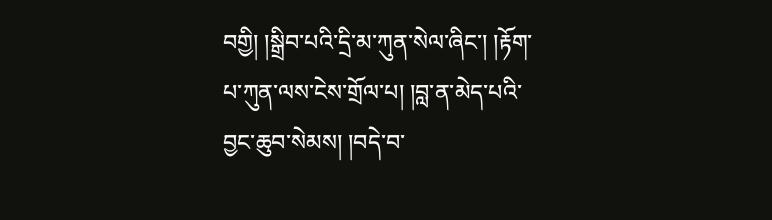བགྱི། །སྒྲིབ་པའི་དྲི་མ་ཀུན་སེལ་ཞིང་། །རྟོག་པ་ཀུན་ལས་ངེས་གྲོལ་པ། །བླ་ན་མེད་པའི་བྱང་ཆུབ་སེམས། །བདེ་བ་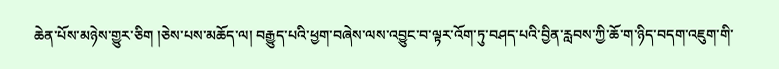ཆེན་པོས་མཉེས་གྱུར་ཅིག །ཅེས་པས་མཆོད་ལ། བརྒྱུད་པའི་ཕྱག་བཞེས་ལས་འབྱུང་བ་ལྟར་འོག་ཏུ་བཤད་པའི་བྱིན་རླབས་ཀྱི་ཆོ་ག་ཉིད་བདག་འཇུག་གི་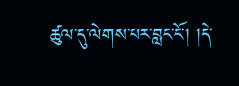ཚུལ་དུ་ལེགས་པར་བླང་ངོ་། །དེ་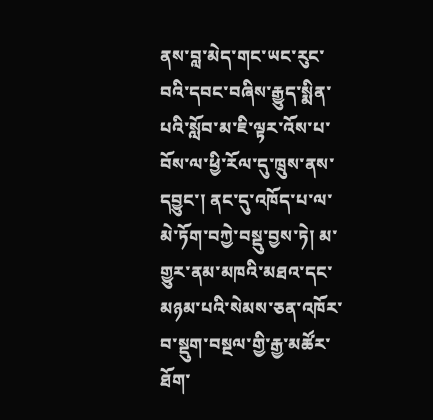ནས་བླ་མེད་གང་ཡང་རུང་བའི་དབང་བཞིས་རྒྱུད་སྨིན་པའི་སློབ་མ་ཇི་ལྟར་འོས་པ་བོས་ལ་ཕྱི་རོལ་དུ་ཁྲུས་ནས་དབྱུང་། ནང་དུ་འཁོད་པ་ལ་མེ་ཏོག་བཀྱེ་བསྡུ་བྱས་ཏེ། མ་གྱུར་ནམ་མཁའི་མཐའ་དང་མཉམ་པའི་སེམས་ཅན་འཁོར་བ་སྡུག་བསྔལ་གྱི་རྒྱ་མཚོར་ཐོག་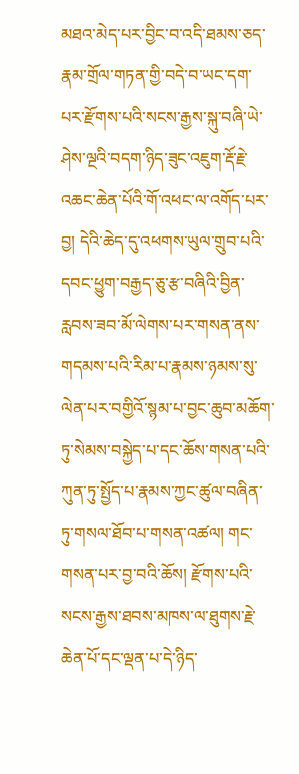མཐའ་མེད་པར་བྱིང་བ་འདི་ཐམས་ཅད་རྣམ་གྲོལ་གཏན་གྱི་བདེ་བ་ཡང་དག་པར་རྫོགས་པའི་སངས་རྒྱས་སྐུ་བཞི་ཡེ་ཤེས་ལྔའི་བདག་ཉིད་ཟུང་འཇུག་རྡོ་རྗེ་འཆང་ཆེན་པོའི་གོ་འཕང་ལ་འགོད་པར་བྱ། དེའི་ཆེད་དུ་འཕགས་ཡུལ་གྲུབ་པའི་དབང་ཕྱུག་བརྒྱད་ཅུ་རྩ་བཞིའི་བྱིན་རླབས་ཟབ་མོ་ལེགས་པར་གསན་ནས་གདམས་པའི་རིམ་པ་རྣམས་ཉམས་སུ་ལེན་པར་བགྱིའོ་སྙམ་པ་བྱང་ཆུབ་མཆོག་ཏུ་སེམས་བསྐྱེད་པ་དང་ཆོས་གསན་པའི་ཀུན་ཏུ་སྤྱོད་པ་རྣམས་ཀྱང་ཚུལ་བཞིན་ཏུ་གསལ་ཐོབ་པ་གསན་འཚལ། གང་གསན་པར་བྱ་བའི་ཆོས། རྫོགས་པའི་སངས་རྒྱས་ཐབས་མཁས་ལ་ཐུགས་རྗེ་ཆེན་པོ་དང་ལྡན་པ་དེ་ཉིད་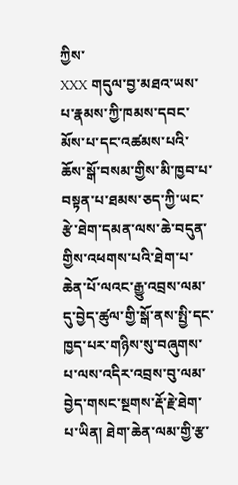ཀྱིས་
XXX གདུལ་བྱ་མཐའ་ཡས་པ་རྣམས་ཀྱི་ཁམས་དབང་མོས་པ་དང་འཚམས་པའི་ཆོས་སྒོ་བསམ་གྱིས་མི་ཁྱབ་པ་བསྟན་པ་ཐམས་ཅད་ཀྱི་ཡང་རྩེ་ཐེག་དམན་ལས་ཆེ་བདུན་གྱིས་འཕགས་པའི་ཐེག་པ་ཆེན་པོ་ལའང་རྒྱུ་འབྲས་ལམ་དུ་བྱེད་ཚུལ་གྱི་སྒོ་ནས་སྤྱི་དང་ཁྱད་པར་གཉིས་སུ་བཞུགས་པ་ལས་འདིར་འབྲས་བུ་ལམ་བྱེད་གསང་སྔགས་རྡོ་རྗེ་ཐེག་པ་ཡིན། ཐེག་ཆེན་ལམ་གྱི་རྩ་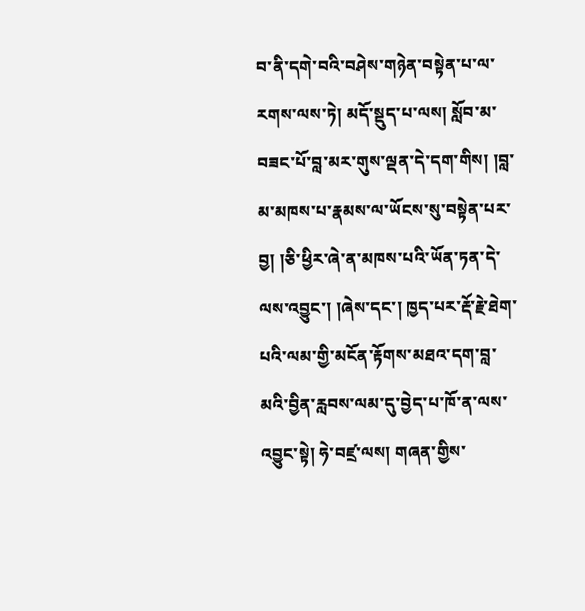བ་ནི་དགེ་བའི་བཤེས་གཉེན་བསྟེན་པ་ལ་རགས་ལས་ཏེ། མདོ་སྡུད་པ་ལས། སློབ་མ་བཟང་པོ་བླ་མར་གུས་ལྡན་དེ་དག་གིས། །བླ་མ་མཁས་པ་རྣམས་ལ་ཡོངས་སུ་བསྟེན་པར་བྱ། །ཅི་ཕྱིར་ཞེ་ན་མཁས་པའི་ཡོན་ཏན་དེ་ལས་འབྱུང་། །ཞེས་དང་། ཁྱད་པར་རྡོ་རྗེ་ཐེག་པའི་ལམ་གྱི་མངོན་རྟོགས་མཐའ་དག་བླ་མའི་བྱིན་རླབས་ལམ་དུ་བྱེད་པ་ཁོ་ན་ལས་འབྱུང་སྟེ། ཧེ་བཛྲ་ལས། གཞན་གྱིས་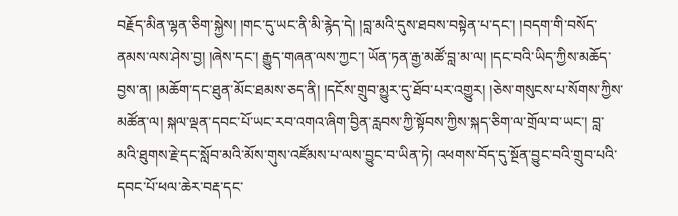བརྗོད་མིན་ལྷན་ཅིག་སྐྱེས། །གང་དུ་ཡང་ནི་མི་རྙེད་དེ། །བླ་མའི་དུས་ཐབས་བསྟེན་པ་དང་། །བདག་གི་བསོད་ནམས་ལས་ཤེས་བྱ། །ཞེས་དང་། རྒྱུད་གཞན་ལས་ཀྱང་། ཡོན་ཏན་རྒྱ་མཚོ་བླ་མ་ལ། །དང་བའི་ཡིད་ཀྱིས་མཆོད་བྱས་ན། །མཆོག་དང་ཐུན་མོང་ཐམས་ཅད་ནི། །དངོས་གྲུབ་མྱུར་དུ་ཐོབ་པར་འགྱུར། །ཅེས་གསུངས་པ་སོགས་ཀྱིས་མཚོན་ལ། སྐལ་ལྡན་དབང་པོ་ཡང་རབ་འགའ་ཞིག་བྱིན་རླབས་ཀྱི་སྟོབས་ཀྱིས་སྐད་ཅིག་ལ་གྲོལ་བ་ཡང་། བླ་མའི་ཐུགས་རྗེ་དང་སློབ་མའི་མོས་གུས་འཛོམས་པ་ལས་བྱུང་བ་ཡིན་ཏེ། འཕགས་བོད་དུ་སྔོན་བྱུང་བའི་གྲུབ་པའི་དབང་པོ་ཕལ་ཆེར་བརྡ་དང་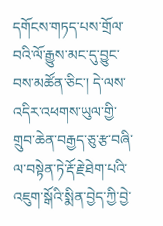དགོངས་གཏད་པས་གྲོལ་བའི་ལོ་རྒྱུས་མང་དུ་བྱུང་བས་མཚོན་ཅིང་། དེ་ལས་འདིར་འཕགས་ཡུལ་གྱི་གྲུབ་ཆེན་བརྒྱད་ཅུ་རྩ་བཞི་ལ་བསྟེན་ཏེ་རྡོ་རྗེ་ཐེག་པའི་འཇུག་སྒོའི་སྨིན་བྱེད་ཀྱི་བྱེ་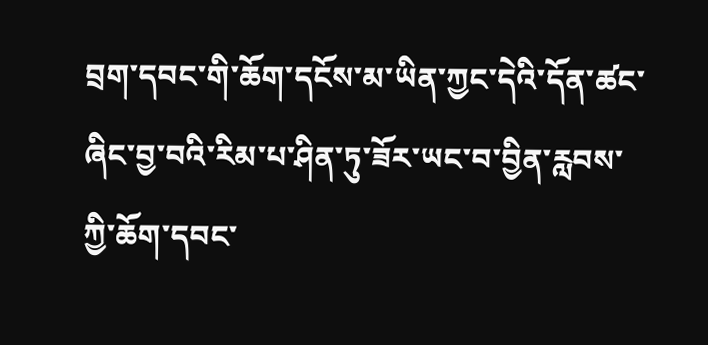བྲག་དབང་གི་ཆོག་དངོས་མ་ཡིན་ཀྱང་དེའི་དོན་ཚང་ཞིང་བྱ་བའི་རིམ་པ་ཤིན་ཏུ་ཟོར་ཡང་བ་བྱིན་རླབས་ཀྱི་ཆོག་དབང་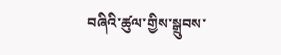བཞིའི་ཚུལ་གྱིས་སྒྲུབས་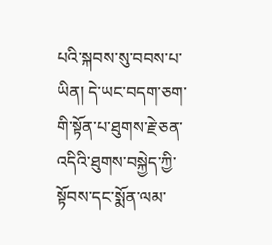པའི་སྐབས་སུ་བབས་པ་ཡིན། དེ་ཡང་བདག་ཅག་གི་སྟོན་པ་ཐུགས་རྗེ་ཅན་འདིའི་ཐུགས་བསྐྱེད་ཀྱི་སྟོབས་དང་སྨོན་ལམ་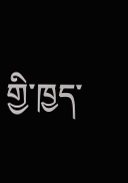གྱི་ཁྱད་